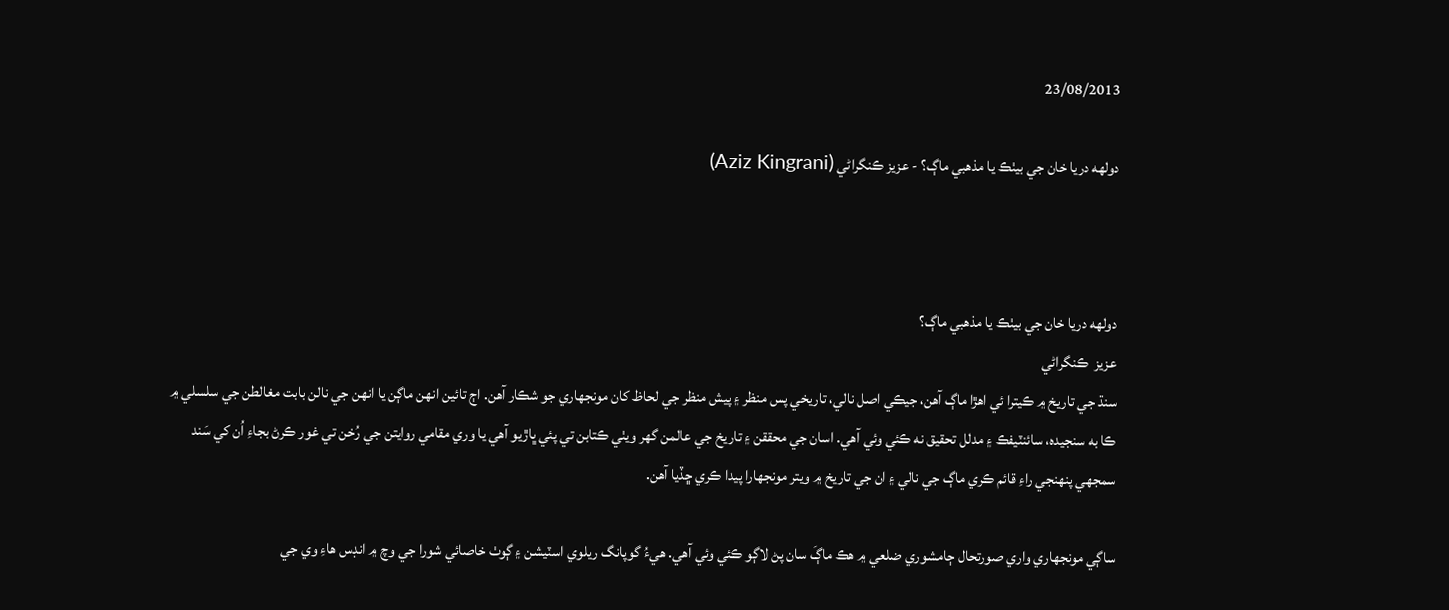23/08/2013

دولهه دريا خان جي بيٺڪ يا مذهبي ماڳ؟ - عزيز ڪنگراڻي (Aziz Kingrani)



دولهه دريا خان جي بيٺڪ يا مذهبي ماڳ؟
عزيز  ڪنگراڻي
سنڌ جي تاريخ ۾ ڪيترا ئي اهڙا ماڳ آهن، جيڪي اصل نالي، تاريخي پس منظر ۽ پيش منظر جي لحاظ کان مونجهاري جو شڪار آهن. اڄ تائين انهن ماڳن يا انهن جي نالن بابت مغالطن جي سلسلي ۾ ڪا به سنجيده، سائنٽيفڪ ۽ مدلل تحقيق نه ڪئي وئي آهي. اسان جي محققن ۽ تاريخ جي عالمن گهر ويٺي ڪتابن تي پئي ڀاڙيو آهي يا وري مقامي روايتن جي رُخن تي غور ڪرڻ بجاءِ اُن کي سَند سمجهي پنهنجي راءِ قائم ڪري ماڳ جي نالي ۽ ان جي تاريخ ۾ ويتر مونجهارا پيدا ڪري ڇڏيا آهن.

ساڳي مونجهاري واري صورتحال ڄامشوري ضلعي ۾ هڪ ماڳَ سان پڻ لاڳو ڪئي وئي آهي. هيءُ گوپانگ ريلوي اسٽيشن ۽ ڳوٺ خاصائي شورا جي وچ ۾ انڊس هاءِ وي جي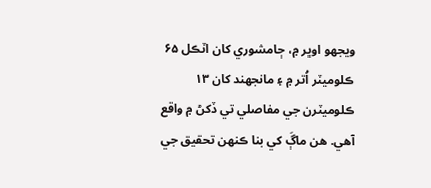ويجهو اوڀر ۾، ڄامشوري کان اٽڪل ۶۵ ڪلوميٽر اُتر ۾ ۽ مانجهند کان ۱۳ ڪلوميٽرن جي مفاصلي تي ڏکڻ ۾ واقع آهي. هن ماڳَ کي بنا ڪنهن تحقيق جي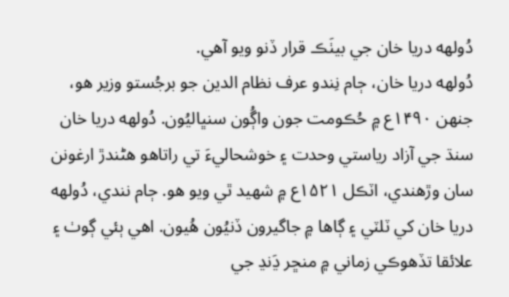دُولهه دريا خان جي بيٺَڪ قرار ڏنو ويو آهي.
دُولهه دريا خان، ڄام نِندو عرف نظام الدين جو برجُستو وزير هو، جنهن ۱۴۹۰ع ۾ حُڪومت جون واڳُون سنڀاليُون. دُولهه دريا خان سنڌ جي آزاد رياستي وحدت ۽ خوشحاليءَ تي راتاهو هڻندڙ ارغونن سان وڙهندي، اٽڪل ۱۵۲۱ع ۾ شهيد ٿي ويو هو. ڄام نندي، دُولهه دريا خان کي ٽلٽي ۽ ڳاها ۾ جاگيرون ڏنيُون هُيون. اهي ٻئي ڳوٺ ۽ علائقا تڏهوڪي زماني ۾ منڇر ڍَنڍ جي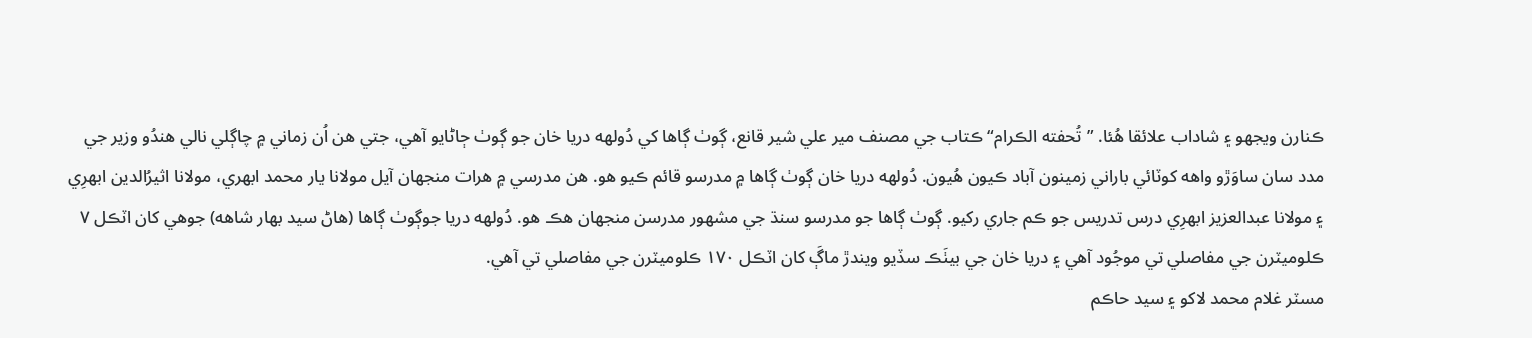ڪنارن ويجهو ۽ شاداب علائقا هُئا. ”تُحفته الڪرام“ ڪتاب جي مصنف مير علي شير قانع، ڳوٺ ڳاها کي دُولهه دريا خان جو ڳوٺ ڄاڻايو آهي، جتي هن اُن زماني ۾ چاڳلي نالي هندُو وزير جي مدد سان ساوَڙو واهه کوٽائي باراني زمينون آباد ڪيون هُيون. دُولهه دريا خان ڳوٺ ڳاها ۾ مدرسو قائم ڪيو هو. هن مدرسي ۾ هرات منجهان آيل مولانا يار محمد ابهري، مولانا اثيرُالدين ابهرِي ۽ مولانا عبدالعزيز ابهرِي درس تدريس جو ڪم جاري رکيو. ڳوٺ ڳاها جو مدرسو سنڌ جي مشهور مدرسن منجهان هڪ هو. دُولهه دريا جوڳوٺ ڳاها (هاڻ سيد بهار شاهه) جوهي کان اٽڪل ۷ ڪلوميٽرن جي مفاصلي تي موجُود آهي ۽ دريا خان جي بيٺَڪ سڏيو ويندڙ ماڳَ کان اٽڪل ۱۷۰ ڪلوميٽرن جي مفاصلي تي آهي.
مسٽر غلام محمد لاکو ۽ سيد حاڪم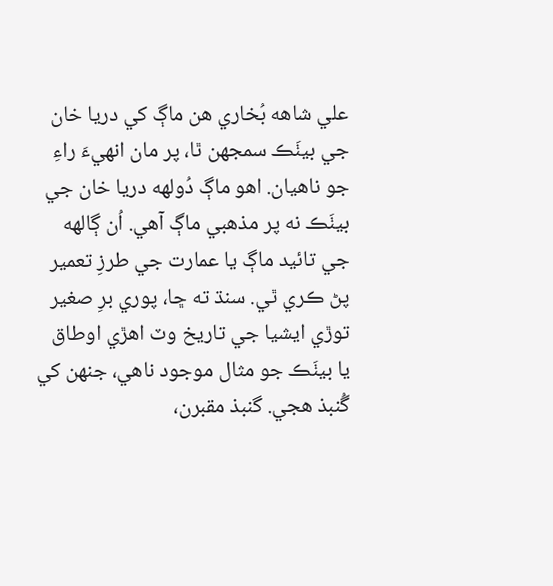علي شاهه بُخاري هن ماڳ کي دريا خان جي بيٺَڪ سمجهن ٿا، پر مان انهيءَ راءِ جو ناهيان. اهو ماڳ دُولهه دريا خان جي بيٺَڪ نه پر مذهبي ماڳ آهي. اُن ڳالهه جي تائيد ماڳ يا عمارت جي طرزِ تعمير پڻ ڪري ٿي. سنڌ ته ڇا، پوري برِ صغير توڙي ايشيا جي تاريخ وٽ اهڙي اوطاق يا بيٺَڪ جو مثال موجود ناهي، جنهن کي گُنبذ هجي. گنبذ مقبرن،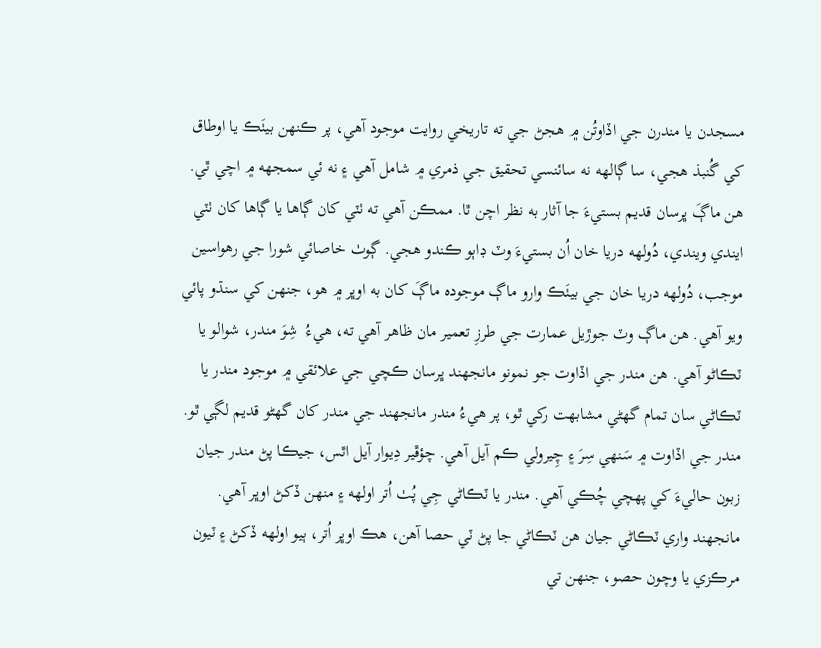مسجدن يا مندرن جي اڏاوتُن ۾ هجڻ جي ته تاريخي روايت موجود آهي، پر ڪنهن بيٺَڪ يا اوطاق کي گُنبذ هجي، سا ڳالهه نه سائنسي تحقيق جي ذمري ۾ شامل آهي ۽ نه ئي سمجهه ۾ اچي ٿي. هن ماڳَ ڀرسان قديم بستيءَ جا آثار به نظر اچن ٿا. ممڪن آهي ته ٺٽي کان ڳاها يا ڳاها کان ٺٽي ايندي ويندي، دُولهه دريا خان اُن بستيءَ وٽ ڊاٻو ڪندو هجي. ڳوٺ خاصائي شورا جي رهواسين موجب، دُولهه دريا خان جي بيٺَڪ وارو ماڳ موجوده ماڳَ کان به اوڀر ۾ هو، جنهن کي سنڌو پائي ويو آهي. هن ماڳ وٽ جوڙيل عمارت جي طرزِ تعمير مان ظاهر آهي ته، هيءُ  شِوَ مندر، شوالو يا ٽڪاڻو آهي. هن مندر جي اڏاوت جو نمونو مانجهند ڀرسان ڪچي جي علائقي ۾ موجود مندر يا ٽڪاڻي سان تمام گهڻي مشابهت رکي ٿو، پر هيءُ مندر مانجهند جي مندر کان گهڻو قديم لڳي ٿو. مندر جي اڏاوت ۾ سَنهي سِرَ ۽ چِيرولي ڪم آيل آهي. چؤڦير دِيوار آيل اٿس، جيڪا پڻ مندر جيان زبون حاليءَ کي پهچي چُڪي آهي. مندر يا ٽڪاڻي جِي پُٺ اُتر اولهه ۽ منهن ڏکڻ اوڀر آهي. مانجهند واري ٽڪاڻي جيان هن ٽڪاڻي جا پڻ ٽي حصا آهن، هڪ اوڀر اُتر، ٻيو اولهه ڏکڻ ۽ ٽيون مرڪزي يا وچون حصو، جنهن تي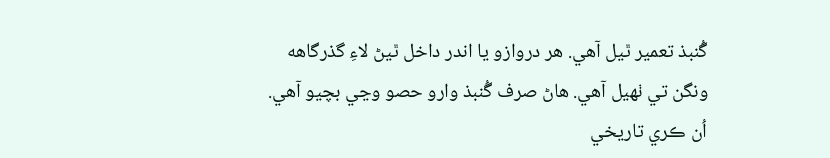گُنبذ تعمير ٿيل آهي. هر دروازو يا اندر داخل ٿيڻ لاءِ گذرگاهه ونگن تي ٺهيل آهي. هاڻ صرف گُنبذ وارو حصو وڃي بچيو آهي. اُن ڪري تاريخي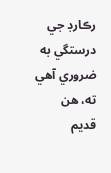رڪارڊ جي درستگي به ضروري آهي ته، هن قديم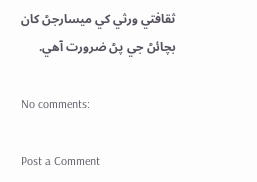ثقافتي ورثي کي ميسارجڻ کان بچائڻ جي پڻ ضرورت آهي.

No comments:

Post a Comment